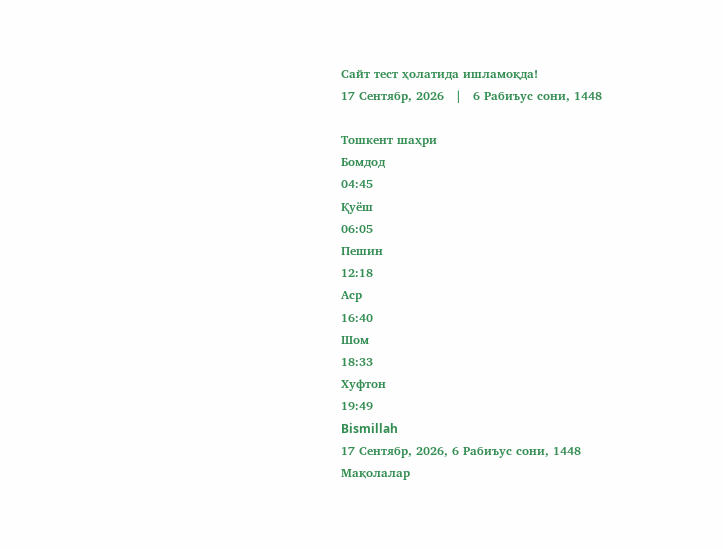Сайт тест ҳолатида ишламоқда!
17 Сентябр, 2026   |   6 Рабиъус сони, 1448

Тошкент шаҳри
Бомдод
04:45
Қуёш
06:05
Пешин
12:18
Аср
16:40
Шом
18:33
Хуфтон
19:49
Bismillah
17 Сентябр, 2026, 6 Рабиъус сони, 1448
Мақолалар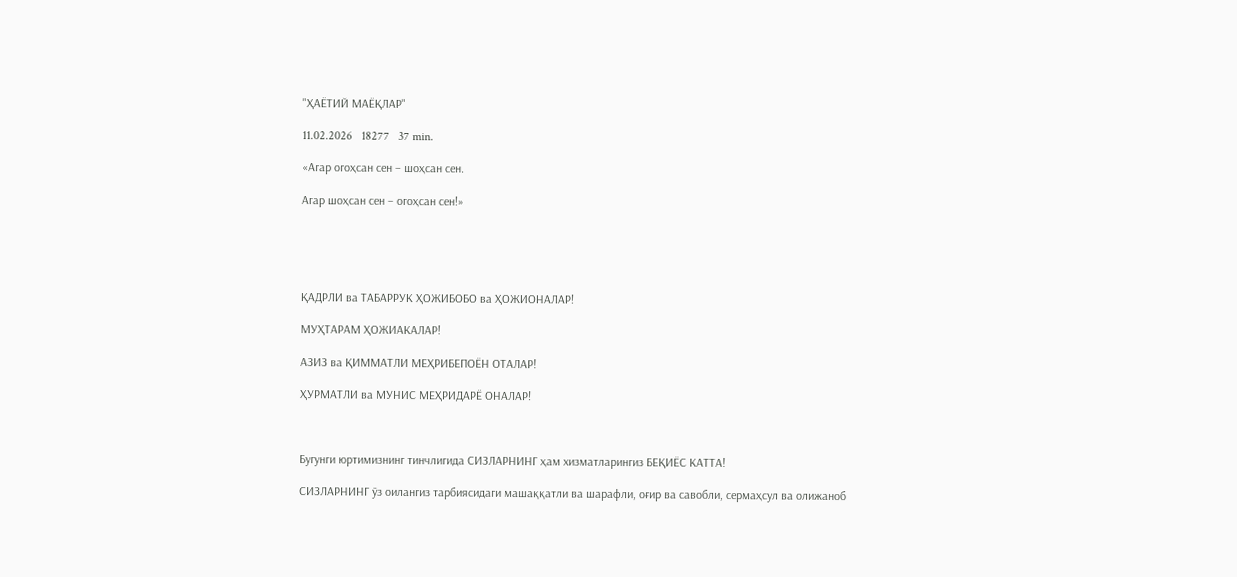"ҲАЁТИЙ МАЁҚЛАР"

11.02.2026   18277   37 min.

«Агар огоҳсан сен – шоҳсан сен.

Агар шоҳсан сен – огоҳсан сен!»





ҚАДРЛИ ва ТАБАРРУК ҲОЖИБОБО ва ҲОЖИОНАЛАР!

МУҲТАРАМ ҲОЖИАКАЛАР!

АЗИЗ ва ҚИММАТЛИ МЕҲРИБЕПОЁН ОТАЛАР!

ҲУРМАТЛИ ва МУНИС МЕҲРИДАРЁ ОНАЛАР!



Бугунги юртимизнинг тинчлигида СИЗЛАРНИНГ ҳам хизматларингиз БЕҚИЁС КАТТА!

СИЗЛАРНИНГ ўз оилангиз тарбиясидаги машаққатли ва шарафли, оғир ва савобли, сермаҳсул ва олижаноб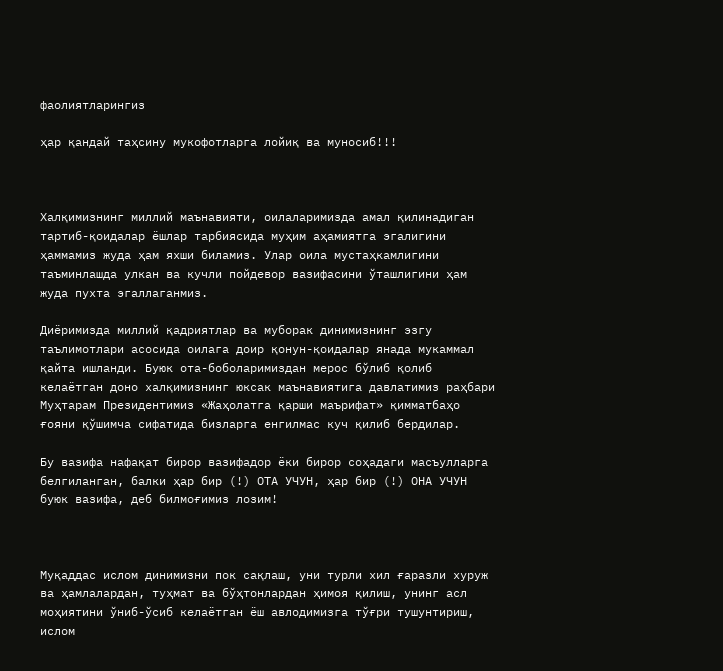фаолиятларингиз

ҳар қандай таҳсину мукофотларга лойиқ ва муносиб!!!



Халқимизнинг миллий маънавияти, оилаларимизда амал қилинадиган тартиб-қоидалар ёшлар тарбиясида муҳим аҳамиятга эгалигини ҳаммамиз жуда ҳам яхши биламиз. Улар оила мустаҳкамлигини таъминлашда улкан ва кучли пойдевор вазифасини ўташлигини ҳам жуда пухта эгаллаганмиз.

Диёримизда миллий қадриятлар ва муборак динимизнинг эзгу таълимотлари асосида оилага доир қонун-қоидалар янада мукаммал қайта ишланди. Буюк ота-боболаримиздан мерос бўлиб қолиб келаётган доно халқимизнинг юксак маънавиятига давлатимиз раҳбари Муҳтарам Президентимиз «Жаҳолатга қарши маърифат» қимматбаҳо ғояни қўшимча сифатида бизларга енгилмас куч қилиб бердилар.

Бу вазифа нафақат бирор вазифадор ёки бирор соҳадаги масъулларга белгиланган, балки ҳар бир (!) ОТА УЧУН, ҳар бир (!) ОНА УЧУН буюк вазифа, деб билмоғимиз лозим!



Муқаддас ислом динимизни пок сақлаш, уни турли хил ғаразли хуруж ва ҳамлалардан, туҳмат ва бўҳтонлардан ҳимоя қилиш, унинг асл моҳиятини ўниб-ўсиб келаётган ёш авлодимизга тўғри тушунтириш, ислом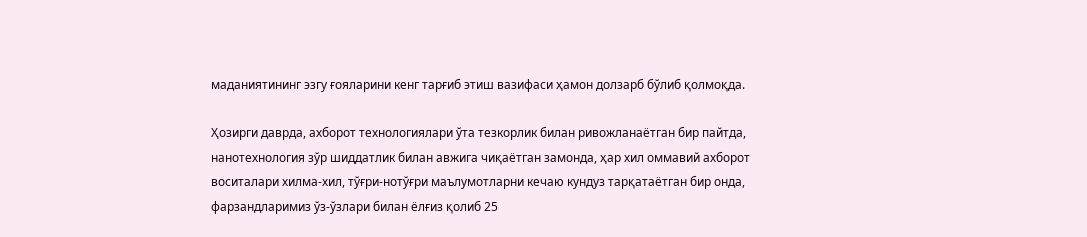маданиятининг эзгу ғояларини кенг тарғиб этиш вазифаси ҳамон долзарб бўлиб қолмоқда.

Ҳозирги даврда, ахборот технологиялари ўта тезкорлик билан ривожланаётган бир пайтда, нанотехнология зўр шиддатлик билан авжига чиқаётган замонда, ҳар хил оммавий ахборот воситалари хилма-хил, тўғри-нотўғри маълумотларни кечаю кундуз тарқатаётган бир онда, фарзандларимиз ўз-ўзлари билан ёлғиз қолиб 25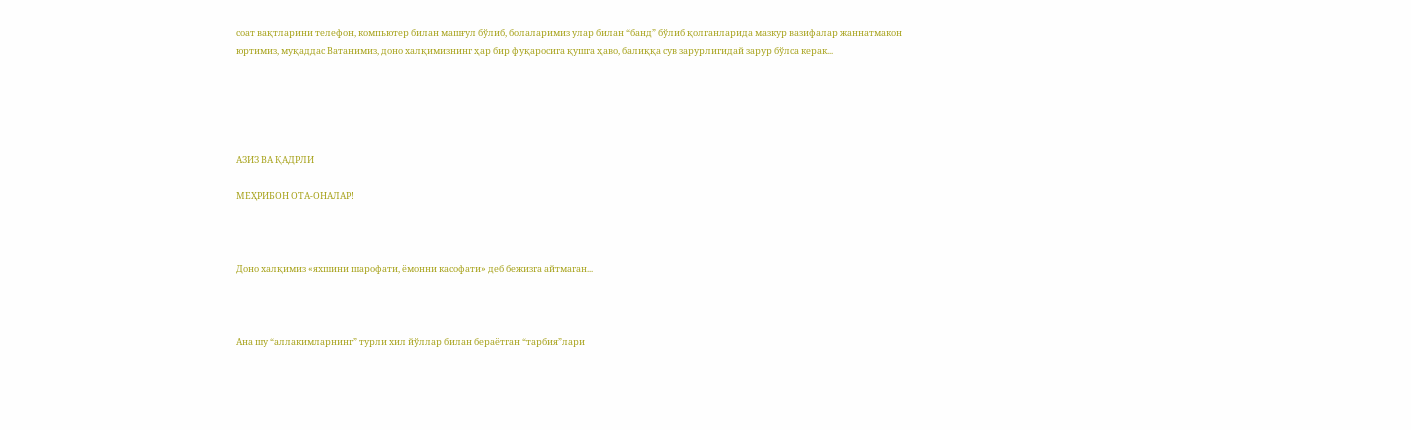соат вақтларини телефон, компьютер билан машғул бўлиб, болаларимиз улар билан “банд” бўлиб қолганларида мазкур вазифалар жаннатмакон юртимиз, муқаддас Ватанимиз, доно халқимизнинг ҳар бир фуқаросига қушга ҳаво, балиққа сув зарурлигидай зарур бўлса керак...





АЗИЗ ВА ҚАДРЛИ

МЕҲРИБОН ОТА-ОНАЛАР!



Доно халқимиз «яхшини шарофати, ёмонни касофати» деб бежизга айтмаган...



Ана шу “аллакимларнинг” турли хил йўллар билан бераётган “тарбия”лари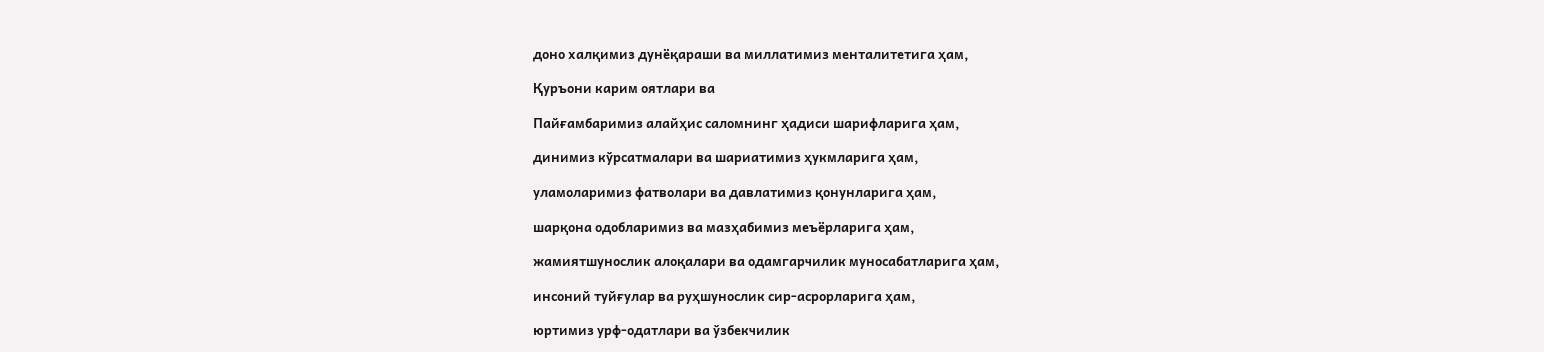доно халқимиз дунёқараши ва миллатимиз менталитетига ҳам,

Қуръони карим оятлари ва

Пайғамбаримиз алайҳис саломнинг ҳадиси шарифларига ҳам,

динимиз кўрсатмалари ва шариатимиз ҳукмларига ҳам,

уламоларимиз фатволари ва давлатимиз қонунларига ҳам,

шарқона одобларимиз ва мазҳабимиз меъёрларига ҳам,

жамиятшунослик алоқалари ва одамгарчилик муносабатларига ҳам,

инсоний туйғулар ва руҳшунослик сир-асрорларига ҳам,

юртимиз урф-одатлари ва ўзбекчилик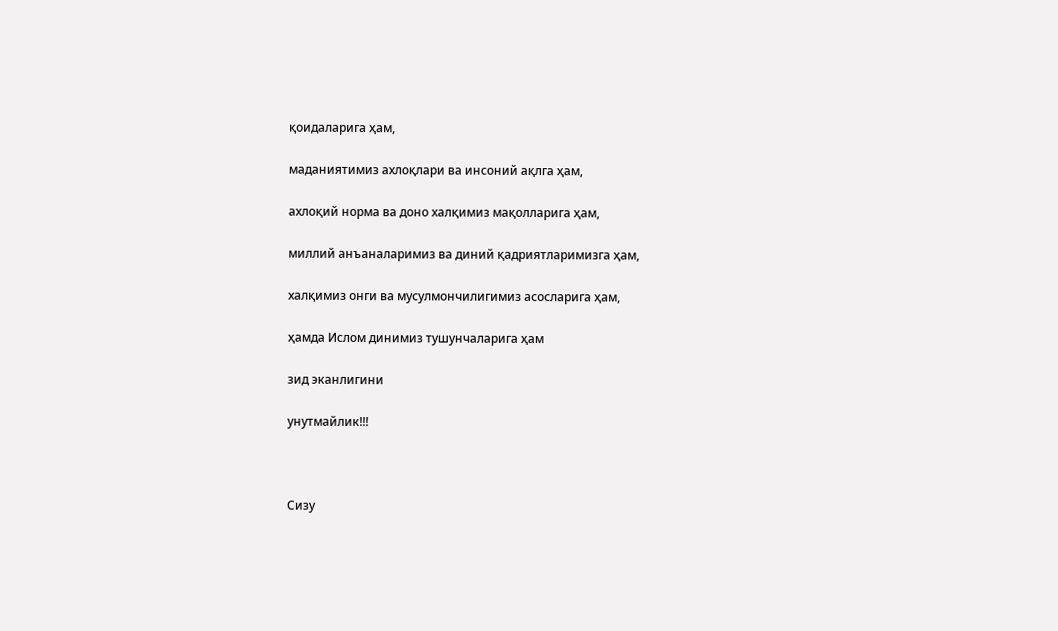қоидаларига ҳам,

маданиятимиз ахлоқлари ва инсоний ақлга ҳам,

ахлоқий норма ва доно халқимиз мақолларига ҳам,

миллий анъаналаримиз ва диний қадриятларимизга ҳам,

халқимиз онги ва мусулмончилигимиз асосларига ҳам,

ҳамда Ислом динимиз тушунчаларига ҳам

зид эканлигини

унутмайлик!!!



Сизу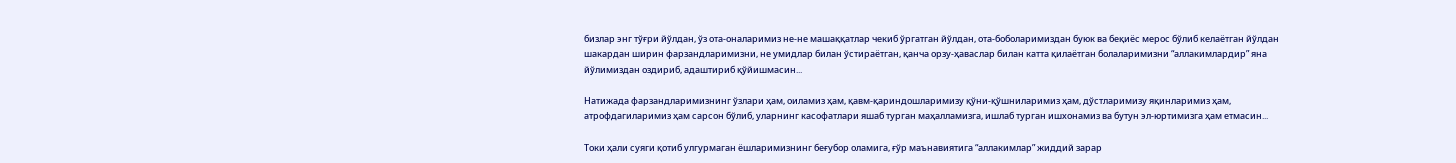бизлар энг тўғри йўлдан, ўз ота-оналаримиз не-не машаққатлар чекиб ўргатган йўлдан, ота-боболаримиздан буюк ва беқиёс мерос бўлиб келаётган йўлдан шакардан ширин фарзандларимизни, не умидлар билан ўстираётган, қанча орзу-ҳаваслар билан катта қилаётган болаларимизни “аллакимлардир” яна йўлимиздан оздириб, адаштириб қўйишмасин...

Натижада фарзандларимизнинг ўзлари ҳам, оиламиз ҳам, қавм-қариндошларимизу қўни-қўшниларимиз ҳам, дўстларимизу яқинларимиз ҳам, атрофдагиларимиз ҳам сарсон бўлиб, уларнинг касофатлари яшаб турган маҳалламизга, ишлаб турган ишхонамиз ва бутун эл-юртимизга ҳам етмасин...

Токи ҳали суяги қотиб улгурмаган ёшларимизнинг беғубор оламига, ғўр маънавиятига “аллакимлар” жиддий зарар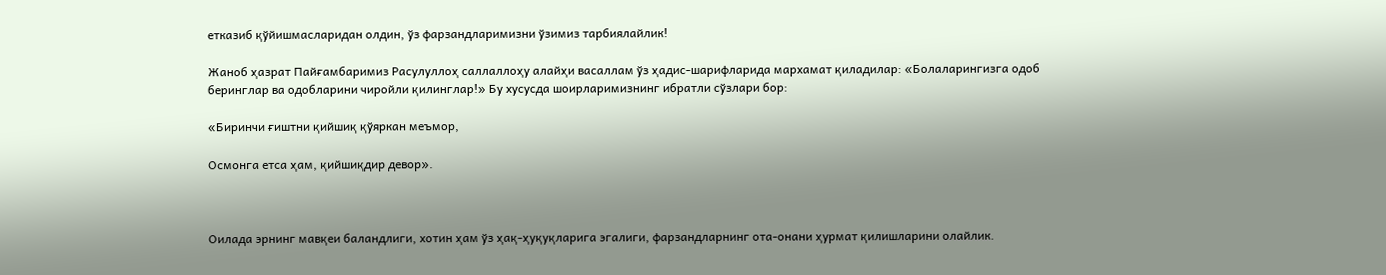етказиб қўйишмасларидан олдин, ўз фарзандларимизни ўзимиз тарбиялайлик!

Жаноб ҳазрат Пайғамбаримиз Расулуллоҳ саллаллоҳу алайҳи васаллам ўз ҳадис-шарифларида мархамат қиладилар: «Болаларингизга одоб беринглар ва одобларини чиройли қилинглар!» Бу хусусда шоирларимизнинг ибратли сўзлари бор:

«Биринчи ғиштни қийшиқ қўяркан меъмор,

Осмонга етса ҳам, қийшиқдир девор».



Оилада эрнинг мавқеи баландлиги, хотин ҳам ўз ҳақ-ҳуқуқларига эгалиги, фарзандларнинг ота-онани ҳурмат қилишларини олайлик.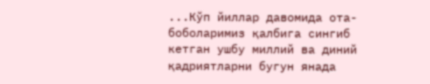...Кўп йиллар давомида ота-боболаримиз қалбига сингиб кетган ушбу миллий ва диний қадриятларни бугун янада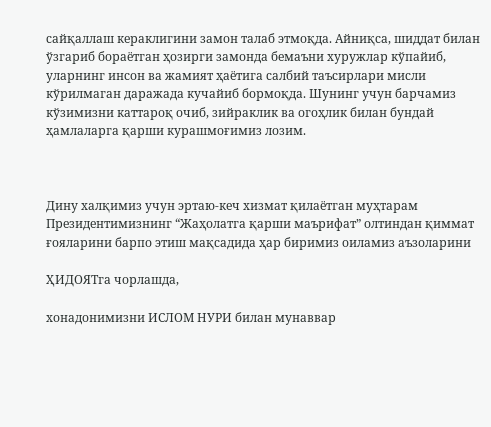сайқаллаш кераклигини замон талаб этмоқда. Айниқса, шиддат билан ўзгариб бораётган ҳозирги замонда бемаъни хуружлар кўпайиб, уларнинг инсон ва жамият ҳаётига салбий таъсирлари мисли кўрилмаган даражада кучайиб бормоқда. Шунинг учун барчамиз кўзимизни каттароқ очиб, зийраклик ва огоҳлик билан бундай ҳамлаларга қарши курашмоғимиз лозим.



Дину халқимиз учун эртаю-кеч хизмат қилаётган муҳтарам Президентимизнинг “Жаҳолатга қарши маърифат” олтиндан қиммат ғояларини барпо этиш мақсадида ҳар биримиз оиламиз аъзоларини

ҲИДОЯТга чорлашда,

хонадонимизни ИСЛОМ НУРИ билан мунаввар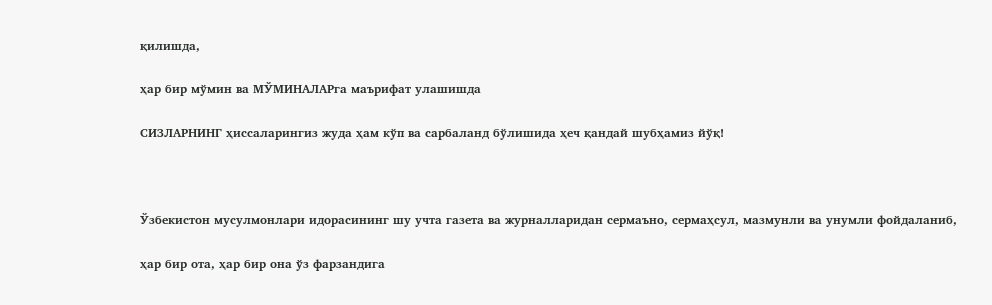қилишда,

ҳар бир мўмин ва МЎМИНАЛАРга маърифат улашишда

СИЗЛАРНИНГ ҳиссаларингиз жуда ҳам кўп ва сарбаланд бўлишида ҳеч қандай шубҳамиз йўқ!



Ўзбекистон мусулмонлари идорасининг шу учта газета ва журналларидан сермаъно, сермаҳсул, мазмунли ва унумли фойдаланиб,

ҳар бир ота, ҳар бир она ўз фарзандига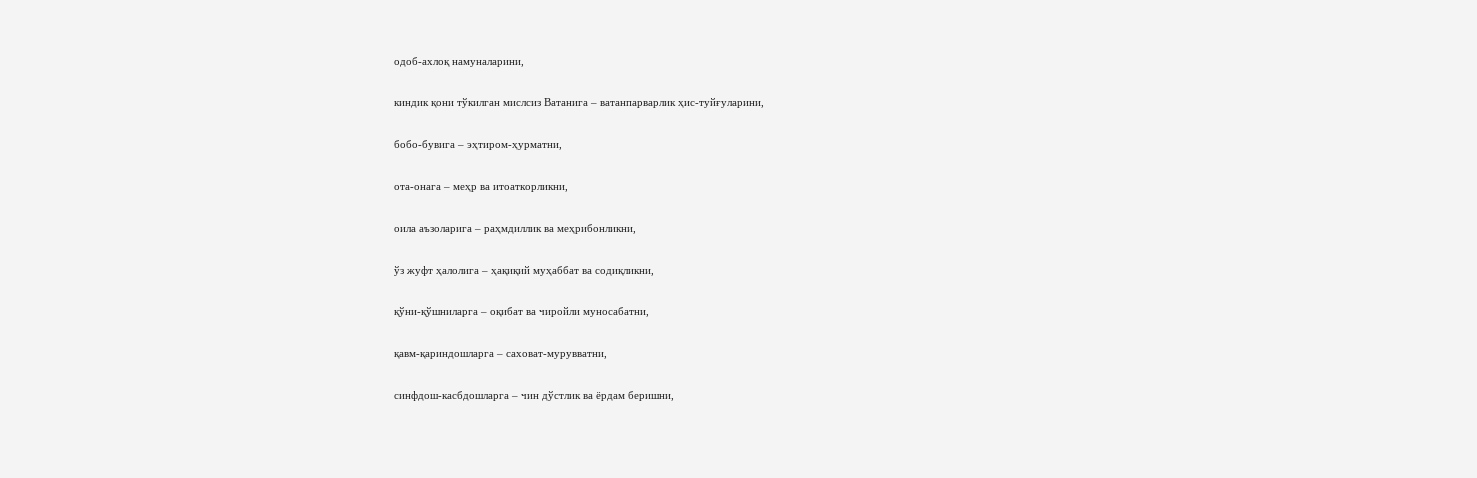одоб-ахлоқ намуналарини,

киндик қони тўкилган мислсиз Ватанига – ватанпарварлик ҳис-туйғуларини,

бобо-бувига – эҳтиром-ҳурматни,

ота-онага – меҳр ва итоаткорликни,

оила аъзоларига – раҳмдиллик ва меҳрибонликни,

ўз жуфт ҳалолига – ҳақиқий муҳаббат ва содиқликни,

қўни-қўшниларга – оқибат ва чиройли муносабатни,

қавм-қариндошларга – саховат-мурувватни,

синфдош-касбдошларга – чин дўстлик ва ёрдам беришни,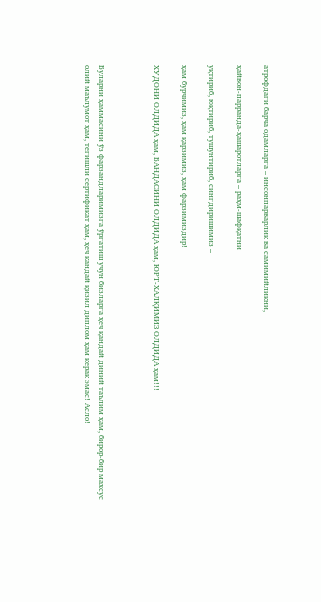атрофдаги барча одамларга – инсонпарварлик ва самимийликни,

ҳайвон-парранда-ҳашаротларга – раҳм-шафқатни

уқтириб, юқтириб, тушунтириб, сингдиришимиз –

ҳам бурчимиз, ҳам қарзимиз, ҳам фарзимиздир!

ХУДОНИ ОЛДИДА ҳам, БАНДАСИНИ ОЛДИДА ҳам, ЮРТ-ХАЛҚИМИЗ ОЛДИДА ҳам!!!



Буларни ҳаммасини ўз фарзандларимизга ўргатиш учун бизларга ҳеч қандай диний таълим ҳам, бирор-бир махсус олий маълумот ҳам, тегишли сертификат ҳам, ҳеч кандай қизил диплом ҳам керак эмас! Асло!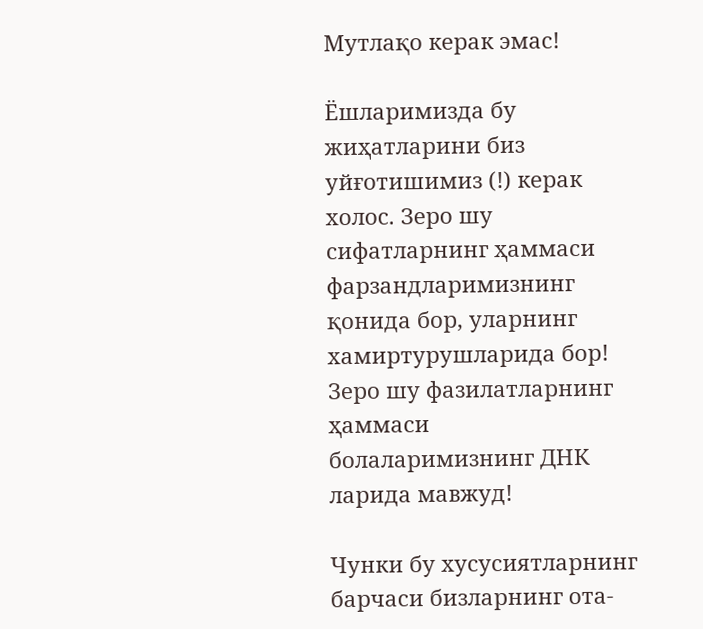Мутлақо керак эмас!

Ёшларимизда бу жиҳатларини биз уйғотишимиз (!) керак холос. Зеро шу сифатларнинг ҳаммаси фарзандларимизнинг қонида бор, уларнинг хамиртурушларида бор! Зеро шу фазилатларнинг ҳаммаси болаларимизнинг ДНК ларида мавжуд!

Чунки бу хусусиятларнинг барчаси бизларнинг ота-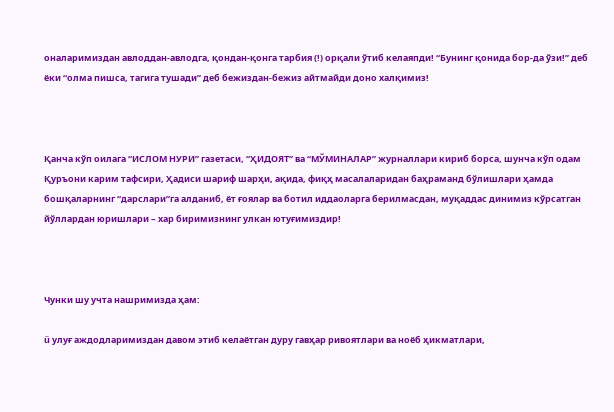оналаримиздан авлоддан-авлодга, қондан-қонга тарбия (!) орқали ўтиб келаяпди! “Бунинг қонида бор-да ўзи!” деб ёки “олма пишса, тагига тушади” деб бежиздан-бежиз айтмайди доно халқимиз!



Қанча кўп оилага “ИСЛОМ НУРИ” газетаси, “ҲИДОЯТ” ва “МЎМИНАЛАР” журналлари кириб борса, шунча кўп одам Қуръони карим тафсири, Ҳадиси шариф шарҳи, ақида, фиқҳ масалаларидан баҳраманд бўлишлари ҳамда бошқаларнинг “дарслари”га алданиб, ёт ғоялар ва ботил иддаоларга берилмасдан, муқаддас динимиз кўрсатган йўллардан юришлари – хар биримизнинг улкан ютуғимиздир!



Чунки шу учта нашримизда ҳам:

ü улуғ аждодларимиздан давом этиб келаётган дуру гавҳар ривоятлари ва ноёб ҳикматлари,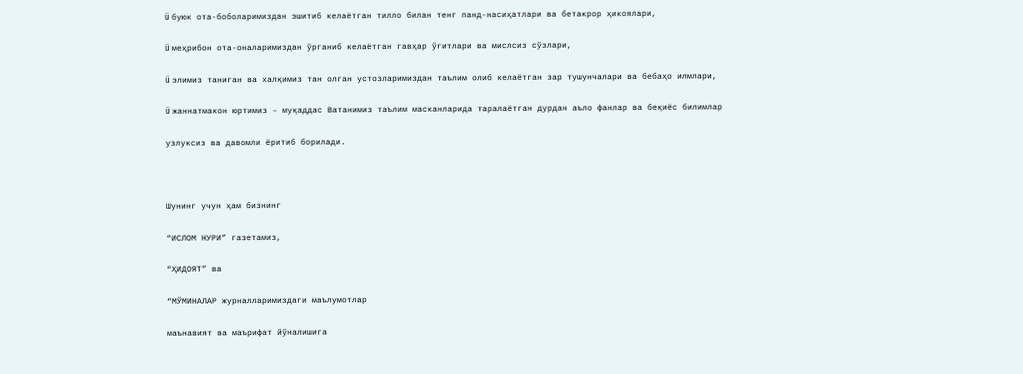ü буюк ота-боболаримиздан эшитиб келаётган тилло билан тенг панд-насиҳатлари ва бетакрор ҳикоялари,

ü меҳрибон ота-оналаримиздан ўрганиб келаётган гавҳар ўгитлари ва мислсиз сўзлари,

ü элимиз таниган ва халқимиз тан олган устозларимиздан таълим олиб келаётган зар тушунчалари ва бебаҳо илмлари,

ü жаннатмакон юртимиз – муқаддас Ватанимиз таълим масканларида таралаётган дурдан аъло фанлар ва беқиёс билимлар

узлуксиз ва давомли ёритиб борилади.



Шунинг учун ҳам бизнинг

“ИСЛОМ НУРИ” газетамиз,

“ҲИДОЯТ” ва

“МЎМИНАЛАР журналларимиздаги маълумотлар

маънавият ва маърифат йўналишига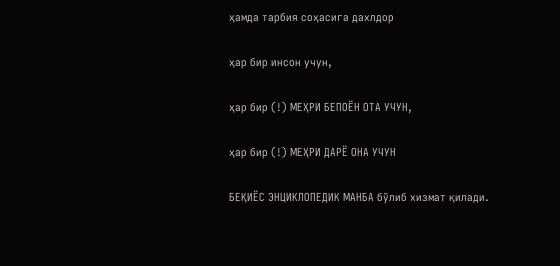ҳамда тарбия соҳасига дахлдор

ҳар бир инсон учун,

ҳар бир (!) МЕҲРИ БЕПОЁН ОТА УЧУН,

ҳар бир (!) МЕҲРИ ДАРЁ ОНА УЧУН

БЕҚИЁС ЭНЦИКЛОПЕДИК МАНБА бўлиб хизмат қилади.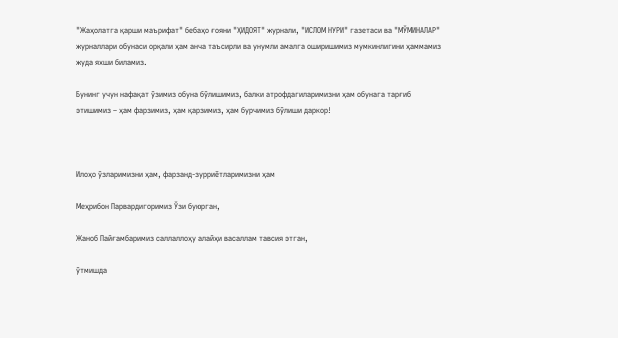"Жаҳолатга қарши маърифат" бебаҳо ғояни "ҲИДОЯТ" журнали, "ИСЛОМ НУРИ" газетаси ва "МЎМИНАЛАР" журналлари обунаси орқали ҳам анча таъсирли ва унумли амалга оширишимиз мумкинлигини ҳаммамиз жуда яхши биламиз.

Бунинг учун нафақат ўзимиз обуна бўлишимиз, балки атрофдагиларимизни ҳам обунага тарғиб этишимиз – ҳам фарзимиз, ҳам қарзимиз, ҳам бурчимиз бўлиши даркор!



Илоҳо ўзларимизни ҳам, фарзанд-зурриётларимизни ҳам

Меҳрибон Парвардигоримиз Ўзи буюрган,

Жаноб Пайғамбаримиз саллаллоҳу алайҳи васаллам тавсия этган,

ўтмишда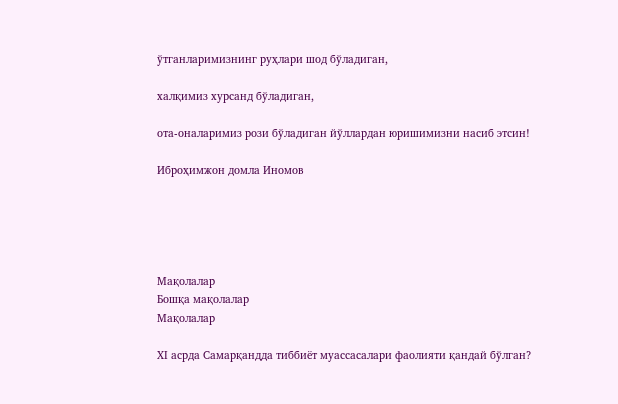ўтганларимизнинг руҳлари шод бўладиган,

халқимиз хурсанд бўладиган,

ота-оналаримиз рози бўладиган йўллардан юришимизни насиб этсин!

Иброҳимжон домла Иномов





Мақолалар
Бошқа мақолалар
Мақолалар

ХI асрда Самарқандда тиббиёт муассасалари фаолияти қандай бўлган?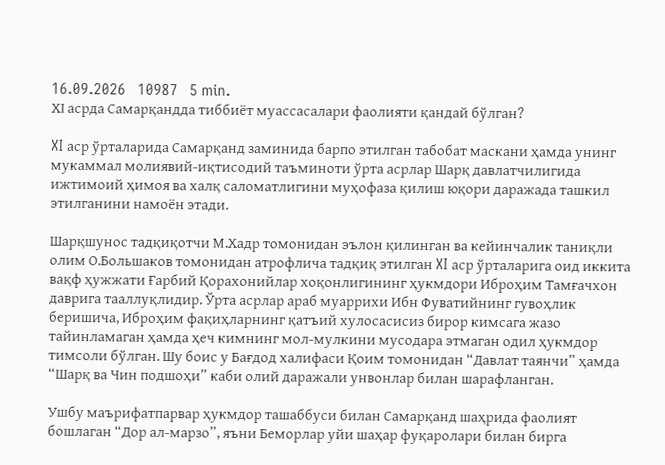16.09.2026   10987   5 min.
ХI асрда Самарқандда тиббиёт муассасалари фаолияти қандай бўлган?

XI аср ўрталарида Самарқанд заминида барпо этилган табобат маскани ҳамда унинг мукаммал молиявий-иқтисодий таъминоти ўрта асрлар Шарқ давлатчилигида ижтимоий ҳимоя ва халқ саломатлигини муҳофаза қилиш юқори даражада ташкил этилганини намоён этади.

Шарқшунос тадқиқотчи М.Хадр томонидан эълон қилинган ва кейинчалик таниқли олим О.Большаков томонидан атрофлича тадқиқ этилган XI аср ўрталарига оид иккита вақф ҳужжати Ғарбий Қорахонийлар хоқонлигининг ҳукмдори Иброҳим Тамғачхон даврига тааллуқлидир. Ўрта асрлар араб муаррихи Ибн Фуватийнинг гувоҳлик беришича, Иброҳим фақиҳларнинг қатъий хулосасисиз бирор кимсага жазо тайинламаган ҳамда ҳеч кимнинг мол-мулкини мусодара этмаган одил ҳукмдор тимсоли бўлган. Шу боис у Бағдод халифаси Қоим томонидан “Давлат таянчи” ҳамда “Шарқ ва Чин подшоҳи” каби олий даражали унвонлар билан шарафланган.

Ушбу маърифатпарвар ҳукмдор ташаббуси билан Самарқанд шаҳрида фаолият бошлаган “Дор ал-марзо”, яъни Беморлар уйи шаҳар фуқаролари билан бирга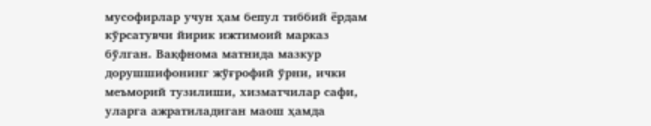мусофирлар учун ҳам бепул тиббий ёрдам кўрсатувчи йирик ижтимоий марказ бўлган. Вақфнома матнида мазкур дорушшифонинг жўғрофий ўрни, ички меъморий тузилиши, хизматчилар сафи, уларга ажратиладиган маош ҳамда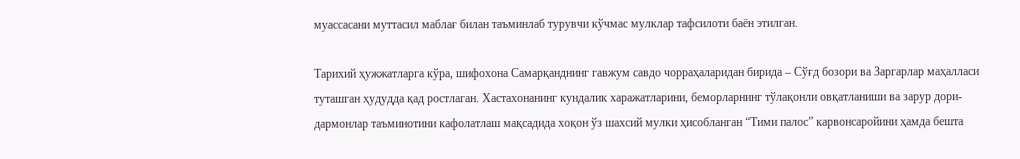муассасани муттасил маблағ билан таъминлаб турувчи кўчмас мулклар тафсилоти баён этилган.

Тарихий ҳужжатларга кўра, шифохона Самарқанднинг гавжум савдо чорраҳаларидан бирида – Сўғд бозори ва Заргарлар маҳалласи туташган ҳудудда қад ростлаган. Хастахонанинг кундалик харажатларини, беморларнинг тўлақонли овқатланиши ва зарур дори-дармонлар таъминотини кафолатлаш мақсадида хоқон ўз шахсий мулки ҳисобланган “Тими палос” карвонсаройини ҳамда бешта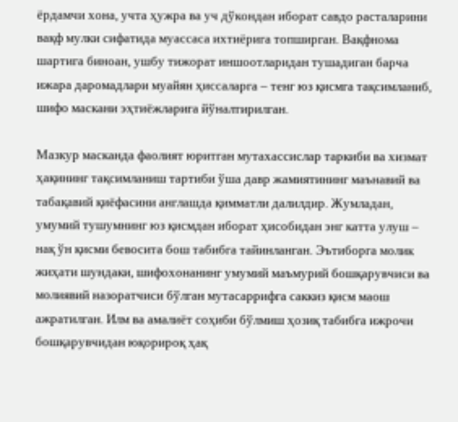ёрдамчи хона, учта ҳужра ва уч дўкондан иборат савдо расталарини вақф мулки сифатида муассаса ихтиёрига топширган. Вақфнома шартига биноан, ушбу тижорат иншоотларидан тушадиган барча ижара даромадлари муайян ҳиссаларга – тенг юз қисмга тақсимланиб, шифо маскани эҳтиёжларига йўналтирилган.

Мазкур масканда фаолият юритган мутахассислар таркиби ва хизмат ҳақининг тақсимланиш тартиби ўша давр жамиятининг маънавий ва табақавий қиёфасини англашда қимматли далилдир. Жумладан, умумий тушумнинг юз қисмдан иборат ҳисобидан энг катта улуш – нақ ўн қисми бевосита бош табибга тайинланган. Эътиборга молик жиҳати шундаки, шифохонанинг умумий маъмурий бошқарувчиси ва молиявий назоратчиси бўлган мутасаррифга саккиз қисм маош ажратилган. Илм ва амалиёт соҳиби бўлмиш ҳозиқ табибга ижрочи бошқарувчидан юқорироқ ҳақ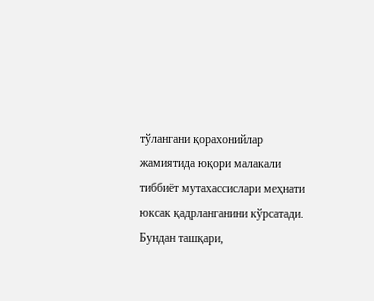тўлангани қорахонийлар жамиятида юқори малакали тиббиёт мутахассислари меҳнати юксак қадрланганини кўрсатади. Бундан ташқари,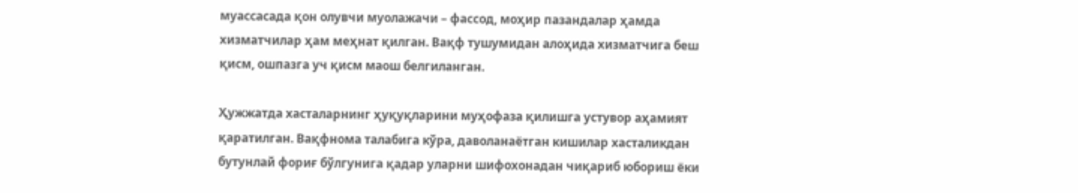муассасада қон олувчи муолажачи – фассод, моҳир пазандалар ҳамда хизматчилар ҳам меҳнат қилган. Вақф тушумидан алоҳида хизматчига беш қисм, ошпазга уч қисм маош белгиланган.

Ҳужжатда хасталарнинг ҳуқуқларини муҳофаза қилишга устувор аҳамият қаратилган. Вақфнома талабига кўра, даволанаётган кишилар хасталикдан бутунлай фориғ бўлгунига қадар уларни шифохонадан чиқариб юбориш ёки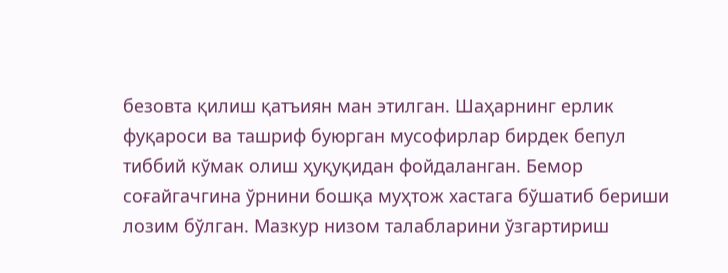безовта қилиш қатъиян ман этилган. Шаҳарнинг ерлик фуқароси ва ташриф буюрган мусофирлар бирдек бепул тиббий кўмак олиш ҳуқуқидан фойдаланган. Бемор соғайгачгина ўрнини бошқа муҳтож хастага бўшатиб бериши лозим бўлган. Мазкур низом талабларини ўзгартириш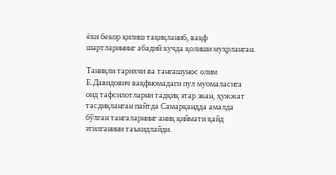ёки бекор қилиш тақиқланиб, вақф шартларининг абадий кучда қолиши муҳрланган.

Таниқли тарихчи ва тангашунос олим Е.Давидович вақфномадаги пул муомаласига оид тафсилотларни тадқиқ этар экан, ҳужжат тасдиқланган пайтда Самарқандда амалда бўлган тангаларнинг аниқ қиймати қайд этилганини таъкидлайди.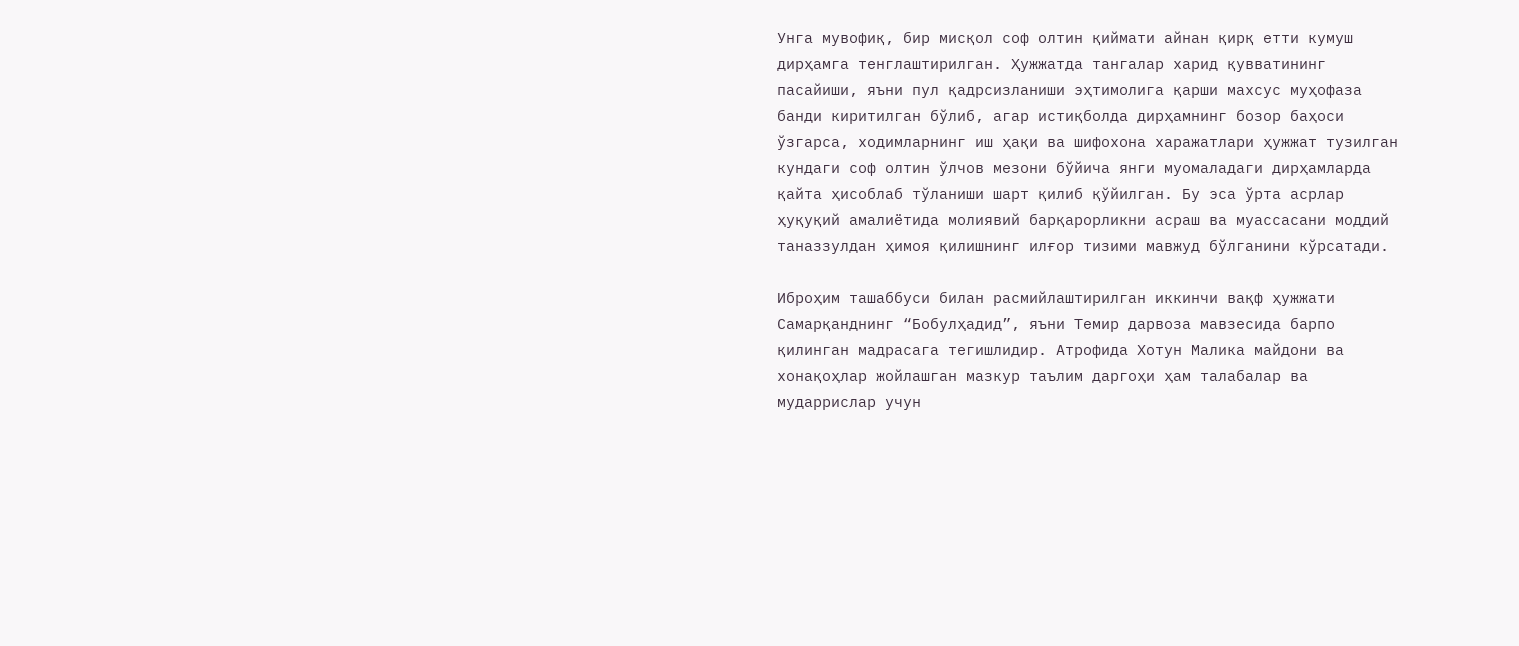Унга мувофиқ, бир мисқол соф олтин қиймати айнан қирқ етти кумуш дирҳамга тенглаштирилган. Ҳужжатда тангалар харид қувватининг пасайиши, яъни пул қадрсизланиши эҳтимолига қарши махсус муҳофаза банди киритилган бўлиб, агар истиқболда дирҳамнинг бозор баҳоси ўзгарса, ходимларнинг иш ҳақи ва шифохона харажатлари ҳужжат тузилган кундаги соф олтин ўлчов мезони бўйича янги муомаладаги дирҳамларда қайта ҳисоблаб тўланиши шарт қилиб қўйилган. Бу эса ўрта асрлар ҳуқуқий амалиётида молиявий барқарорликни асраш ва муассасани моддий таназзулдан ҳимоя қилишнинг илғор тизими мавжуд бўлганини кўрсатади.

Иброҳим ташаббуси билан расмийлаштирилган иккинчи вақф ҳужжати Самарқанднинг “Бобулҳадид”, яъни Темир дарвоза мавзесида барпо қилинган мадрасага тегишлидир. Атрофида Хотун Малика майдони ва хонақоҳлар жойлашган мазкур таълим даргоҳи ҳам талабалар ва мударрислар учун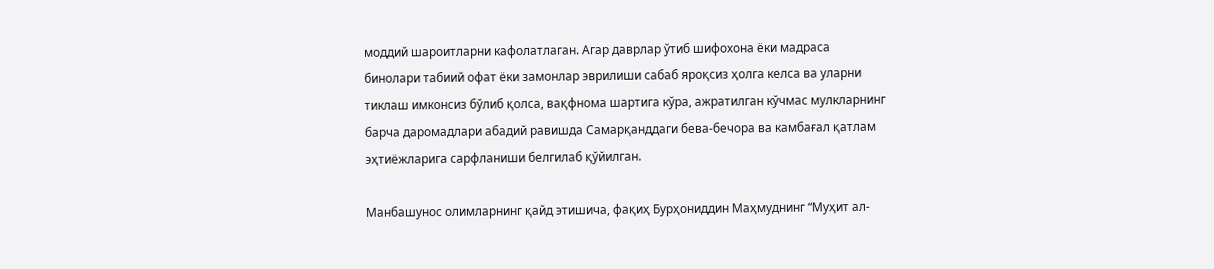моддий шароитларни кафолатлаган. Агар даврлар ўтиб шифохона ёки мадраса бинолари табиий офат ёки замонлар эврилиши сабаб яроқсиз ҳолга келса ва уларни тиклаш имконсиз бўлиб қолса, вақфнома шартига кўра, ажратилган кўчмас мулкларнинг барча даромадлари абадий равишда Самарқанддаги бева-бечора ва камбағал қатлам эҳтиёжларига сарфланиши белгилаб қўйилган.

Манбашунос олимларнинг қайд этишича, фақиҳ Бурҳониддин Маҳмуднинг “Муҳит ал-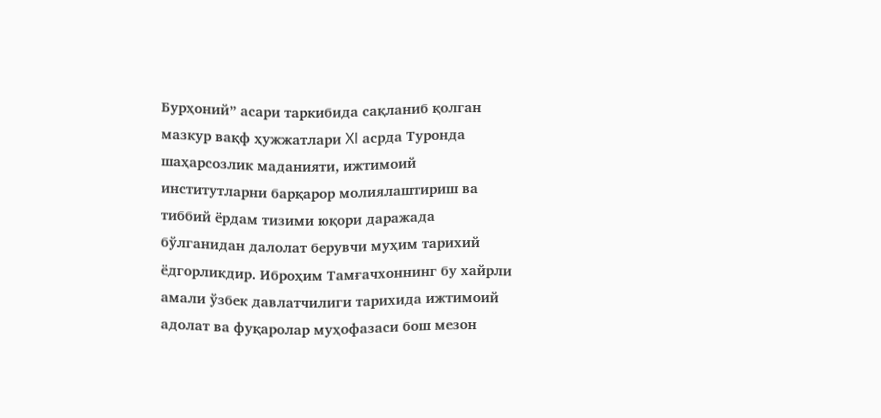Бурҳоний” асари таркибида сақланиб қолган мазкур вақф ҳужжатлари XI асрда Туронда шаҳарсозлик маданияти, ижтимоий институтларни барқарор молиялаштириш ва тиббий ёрдам тизими юқори даражада бўлганидан далолат берувчи муҳим тарихий ёдгорликдир. Иброҳим Тамғачхоннинг бу хайрли амали ўзбек давлатчилиги тарихида ижтимоий адолат ва фуқаролар муҳофазаси бош мезон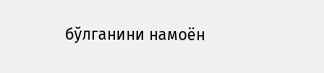бўлганини намоён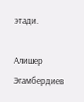этади.

Алишер Эгамбердиев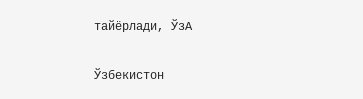тайёрлади, ЎзА

Ўзбекистон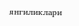янгиликлари